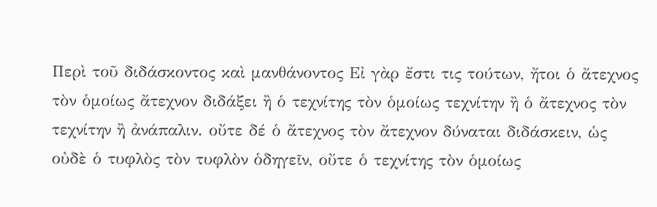Περὶ τοῦ διδάσκοντος καὶ μανθάνοντος Εἰ γὰρ ἔστι τις τούτων, ἤτοι ὁ ἄτεχνος τὸν ὁμοίως ἄτεχνον διδάξει ἢ ὁ τεχνίτης τὸν ὁμοίως τεχνίτην ἢ ὁ ἄτεχνος τὸν τεχνίτην ἢ ἀνάπαλιν. οὔτε δέ ὁ ἄτεχνος τὸν ἄτεχνον δύναται διδάσκειν, ὡς οὐδὲ ὁ τυφλὸς τὸν τυφλὸν ὁδηγεῖν, οὔτε ὁ τεχνίτης τὸν ὁμοίως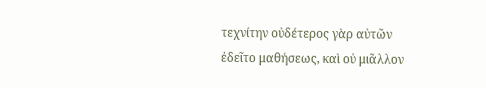τεχνίτην οὐδέτερος γὰρ αὐτῶν ἐδεῖτο μαθήσεως, καὶ οὐ μιᾶλλον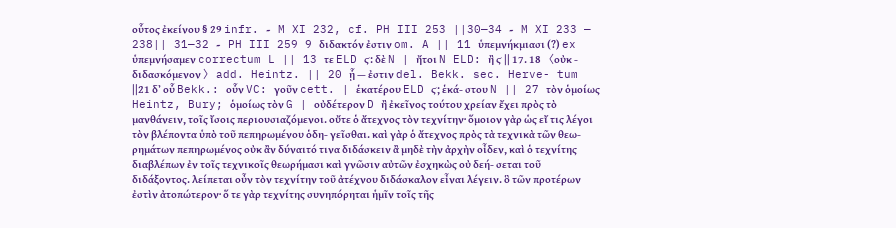οὗτος ἐκείνου § 29 infr. ∼ M XI 232, cf. PH III 253 ||30—34 ∼ M XI 233 — 238|| 31—32 ∼ PH III 259 9 διδακτόν ἐστιν om. A || 11 ὑπεμνήκμιασι (?) ex ὑπεμνήσαμεν correctum L || 13 τε ELD ϛ: δὲ N | ἤτοι N ELD: ἢ ϛ || 17. 18 〈οὐκ - διδασκόμενον 〉 add. Heintz. || 20 ᾗ — ἐστιν del. Bekk. sec. Herve- tum ||21 δʼ οὗ Bekk.: οὗν VC: γοῦν cett. | ἑκατέρου ELD ϛ; ἑκά- στου N || 27 τὸν ὁμοίως Heintz, Bury; ὁμοίως τὸν G | οὐδέτερον D ἢ ἐκεῖνος τούτου χρείαν ἔχει πρὸς τὸ μανθάνειν, τοῖς ἴσοις περιουσιαζόμενοι. οὔτε ὁ ἄτεχνος τὸν τεχνίτην· ὅμοιον γὰρ ὡς εἴ τις λέγοι τὸν βλέποντα ὑπὸ τοῦ πεπηρωμένου ὁδη- γεῖσθαι. καὶ γὰρ ὁ ἄτεχνος πρὸς τὰ τεχνικὰ τῶν θεω- ρημάτων πεπηρωμένος οὐκ ἂν δύναιτό τινα διδάσκειν ἂ μηδὲ τὴν ἀρχὴν οἶδεν, καὶ ὁ τεχνίτης διαβλέπων ἐν τοῖς τεχνικοῖς θεωρήμασι καὶ γνῶσιν αὐτῶν ἐσχηκὼς οὐ δεή- σεται τοῦ διδάξοντος. λείπεται οὖν τὸν τεχνίτην τοῦ ἀτέχνου διδάσκαλον εἶναι λέγειν. ὃ τῶν προτέρων ἐστὶν ἀτοπώτερον· ὅ τε γὰρ τεχνίτης συνηπόρηται ἡμῖν τοῖς τῆς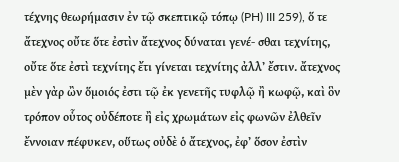τέχνης θεωρήμασιν ἐν τῷ σκεπτικῷ τόπῳ (PH) III 259), ὅ τε ἄτεχνος οὔτε ὅτε ἐστὶν ἄτεχνος δύναται γενέ- σθαι τεχνίτης, οὔτε ὅτε ἐστὶ τεχνίτης ἔτι γίνεται τεχνίτης ἀλλʼ ἔστιν. ἄτεχνος μὲν γὰρ ὢν ὅμοιός ἐστι τῷ ἐκ γενετῆς τυφλῷ ἢ κωφῷ, καὶ ὃν τρόπον οὗτος οὐδέποτε ἢ εἰς χρωμάτων εἰς φωνῶν ἐλθεῖν ἔννοιαν πέφυκεν, οὕτως οὐδὲ ὁ ἄτεχνος, ἐφʼ ὅσον ἐστὶν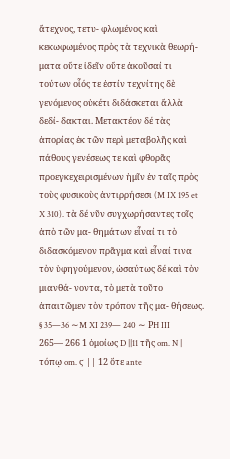ἄτεχνος, τετυ- φλωμένος καὶ κεκωφωμένος πρὸς τὰ τεχνικὰ θεωρή- ματα οὔτε ἰδεῖν οὔτε ἀκοῦσαί τι τούτων οἷός τε ἐστίν τεχνίτης δὲ γενόμενος οὐκέτι διδάσκεται ἄλλὰ δεδί- δακται. Μετακτέον δέ τὰς ἀπορίας ἐκ τῶν περὶ μεταβολῆς καὶ πάθους γενέσεως τε καὶ φθορᾶς προεγκεχειρισμένων ἡμῖν ἐν ταῖς πρὸς τοὺς φυσικοὺς ἀντιρρήσεσι (M IX 195 et X 310). τὰ δέ νῦν συγχωρήσαντες τοῖς ἀπὸ τῶν μα- θημάτων εἶναί τι τὸ διδασκόμενον πρᾶγμα καὶ εἶναί τινα τὸν ὑφηγούμενον, ὡσαύτως δέ καὶ τὸν μιανθά- νοντα, τὸ μετὰ τοῦτο ἀπαιτῶμεν τὸν τρόπον τῆς μα- θήσεως. § 35—36 ∼M XI 239— 240 ∼ ΡH III 265— 266 1 ὁμοίως D ||11 τῆς om. N | τόπῳ om. ϛ || 12 ὅτε ante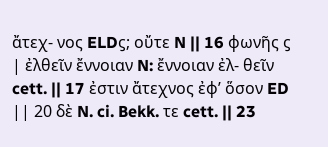ἄτεχ- νος ELDϛ; οὔτε N || 16 φωνῆς ϛ | ἐλθεῖν ἔννοιαν N: ἔννοιαν ἐλ- θεῖν cett. || 17 ἐστιν ἄτεχνος ἐφʼ ὅσον ED || 20 δὲ N. ci. Bekk. τε cett. || 23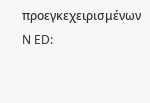προεγκεχειρισμένων N ED: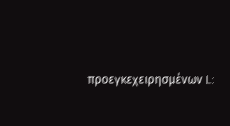προεγκεχειρησμένων L: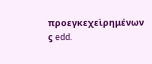προεγκεχεὶρημένων ϛ edd.